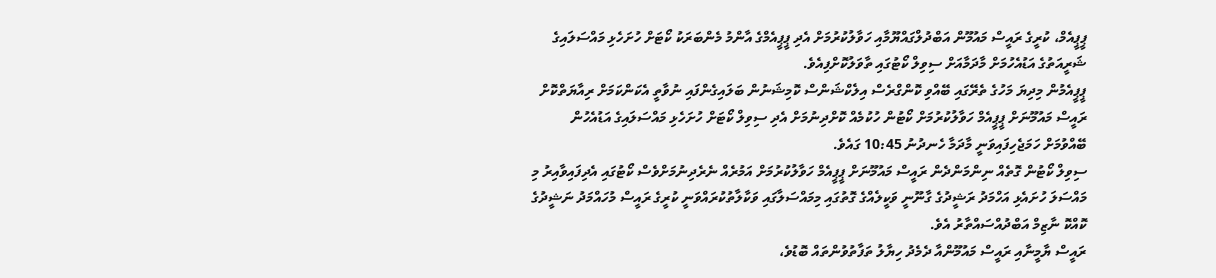ޕީޕީއެމް، ކުރީގެ ރައީސް މައުމޫން އަބްދުލްގައްޔޫމާއި ހަވާލުކުރުމަށް އެދި ޕީޕީއެމްގެ އާންމު މެންބަރަކު ކޯޓަށް ހުށަހެޅި މައްސަލައިގެ ޝަރީއަތުގެ އަޑުއެހުމަށް މާދަމާއަށް ސިވިލް ކޯޓުގައި ތާވަލުކޮށްފިއެވެ.
ޕީޕީއެމުން މިދިޔަ މަހުގެ ތެރޭގައި ބޭއްވި ކޮންގްރެސް އިލެކްޝަންސް ކޮމިޝަނުން ބަލައިގެންފައި ނުވާތީ އެކަންކަމަށް ރިއާޔަތްކޮށް ރައީސް މައުމޫނަށް ޕީޕީއެމް ހަވާލުކުރުމަށް ކޯޓުން ހުކުމެއް ކޮށްދިނުމަށް އެދި ސިވިލް ކޯޓަށް ހުށަހެޅި މައްސަލައިގެ އަޑުއެހުން ބޭއްވުމަށް ހަމަޖެހިފައިވަނީ މާދަމާ ހެނދުނު 10:45 ގައެވެ.
ސިވިލް ކޯޓުން ގޮތެއް ނިންމަންދެން ރައީސް މައުމޫނަށް ޕީޕީއެމް ހަވާލުކުރުމަށް އަމުރެއް ނެރެދިނުމަށްވެސް ކޯޓުގައި އެދިފައިވާއިރު މި މައްސަލަ ހުށައެޅި އަހްމަދު ރަޝީދުގެ ގާނޫނީ ވަކީލެއްގެ ގޮތުގައި މިމައްސަލާގައި ވަކާލާތުކުރައްވަނީ ކުރީގެ ރައީސް މުހައްމަދު ނަޝީދުގެ ކޮއްކޮ ނާޒިމް އަބްދުއްސައްތާރު އެވެ.
ރައީސް ޔާމީނާއި ރައީސް މައުމޫންއާ ދެމެދު ހިޔާލު ތަފާތުވުންތައް ބޮޑުވެ،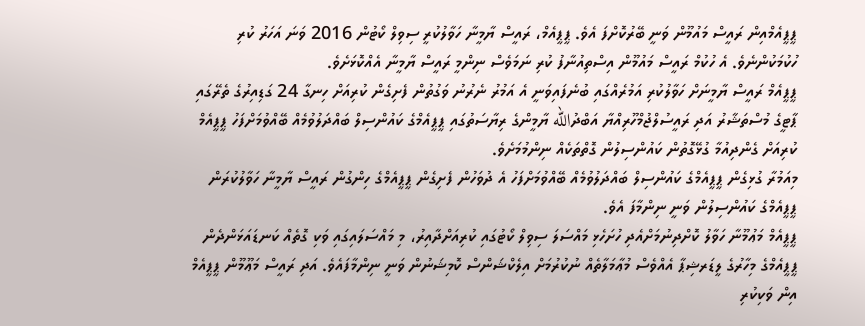ޕީޕީއެމްއިން ރައީސް މައުމޫން ވަނީ ބޭރުކޮށްފަ އެވެ. ޕީޕީއެމް، ރައީސް ޔާމީނާ ހަވާލުކުރީ ސިވިލް ކޯޓުން 2016 ވަނަ އަހަރު ކުރި ހުކުމަކުންނެވެ. އެ ހުކުމް ރައީސް މައުމޫން އިސްތިއުނާފު ކުރި ނަމަވެސް ނިންމީ ރައީސް ޔާމީނާ އެއްކޮޅަށެވެ.
ޕީޕީއެމް ރައީސް ޔާމީނަށް ހަވާލުކުރި އަމުރެއްގައި ބުނެފައިވަނީ އެ އަމުރު ނެރުނު ވަގުތުން ފެށިގެން ކުރިއަށް ހިނގާ 24 ގަޑިއިރުގެ ތެރޭގައި ޕާޓީގެ މުސްތަޝާރު އަދި ރައީސުލްޖުމްހޫރިއްޔާ އަބްދުالله ޔާމީންގެ ރިޔާސަތުގައި ޕީޕީއެމްގެ ކައުންސިލް ބައްދަލުވުމެއް ބޭއްވުމަށްފަހު ޕީޕީއެމް ކުރިއަށް ގެންދިއުމާ ގުޅޭގޮތުން ކައުންސިލުން ގޮތްތަކެއް ނިންމުމަށެވެ.
މިއަމުރާ ގުޅިގެން ޕީޕީއެމްގެ ކައުންސިލް ބައްދަލުވުމެއް ބޭއްވުމަށްފަހު އެ ދުވަހުން ފެށިގެން ޕީޕީއެމްގެ ހިންގުން ރައީސް ޔާމީނާ ހަވާލުކުރަން ޕީޕީއެމްގެ ކައުންސިލުން ވަނީ ނިންމާފަ އެވެ.
ޕީޕީއެމް މަޢުމޫނާ ހަވާލު ކޮށްދިނުމަށްއެދި ހުށަހެޅި މައްސަލަ ސިވިލް ކޯޓުގައި ކުރިއަށްދާއިރު، މި މައްސަލައިގައި ވަކި ގޮތެއް ކަނޑައަޅަންދެން ޕީޕީއެމްގެ މިހާރުގެ ލީޑަރޝިޕާ އެއްވެސް މުޢާމަލާތެއް ނުކުރުމަށް އިލެކްޝަންސް ކޮމިޝަނުން ވަނީ ނިންމާފައެވެ. އަދި ރައީސް މަޢޫމޫން ޕީޕީއެމް އިން ވަކިކުރި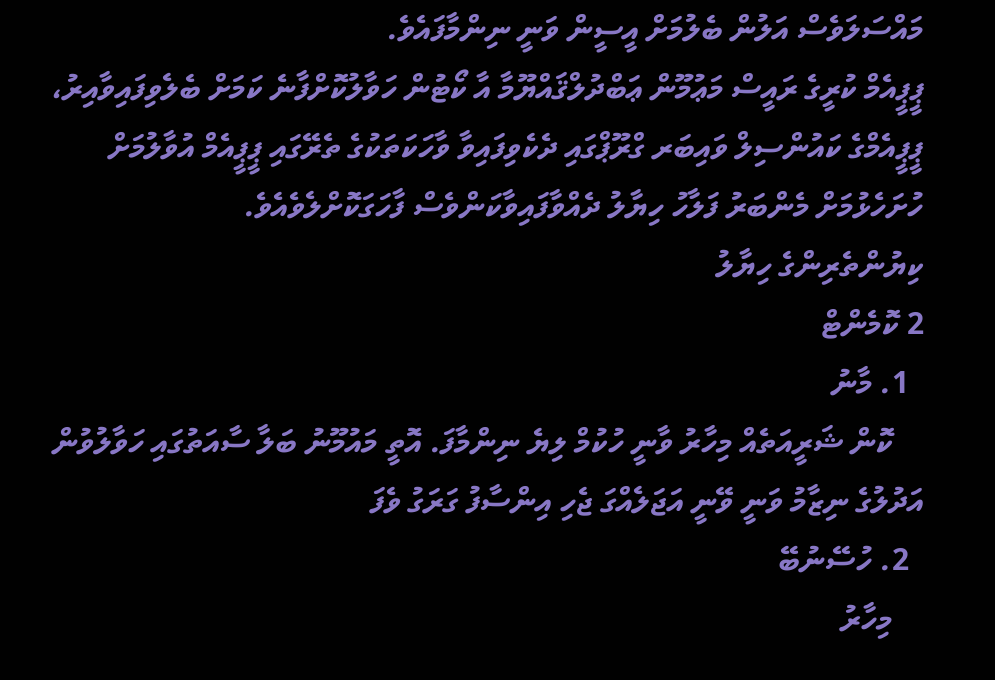މައްސަލަވެސް އަލުން ބެލުމަށް އީސީން ވަނީ ނިންމާފައެވެ.
ޕީޕީއެމް ކުރީގެ ރައީސް މަޢުމޫން ޢަބްދުލްޤައްޔޫމާ އާ ކޯޓުން ހަވާލުކޮށްފާނެ ކަމަށް ބެލެވިފައިވާއިރު، ޕީޕީއެމްގެ ކައުންސިލް ވައިބަރ ގްރޫޕްގައި ދެކެވިފައިވާ ވާހަކަތަކުގެ ތެރޭގައި ޕީޕީއެމް އުވާލުމަށް ހުށަހެޅުމަށް މެންބަރު ފަލާހު ހިޔާލު ދެއްވާފައިވާކަންވެސް ފާހަގަކޮށްލެވެއެވެ.
ކިޔުންތެރިންގެ ހިޔާލު
2 ކޮމެންޓް
  1. މާނު
    ކޮން ޝަރީއަތެއް މިހާރު ވާނީ ހުކުމް ލިޔެ ނިންމާފަ. އޮތީ މައުމޫނު ބަލާ ސާއަތުގައި ހަވާލުވުން އަދުލުގެ ނިޒާމު ވަނީ ވޭނީ އަޖަލެއްގަ ޖެހި އިންސާފު ގަރަގު ވެފަ
  2. ހުސޭނުބޭ
    މިހާރު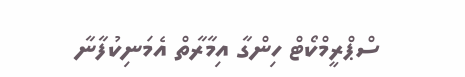ސްޕްރީމްކޯޓް ހިންގާ އިމާރާތް އެމަނިކުފާނާ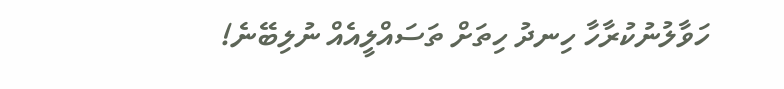ހަވާލުނުކުރާހާ ހިނދު ހިތަށް ތަސައްލީއެއް ނުލިބޭނެ!